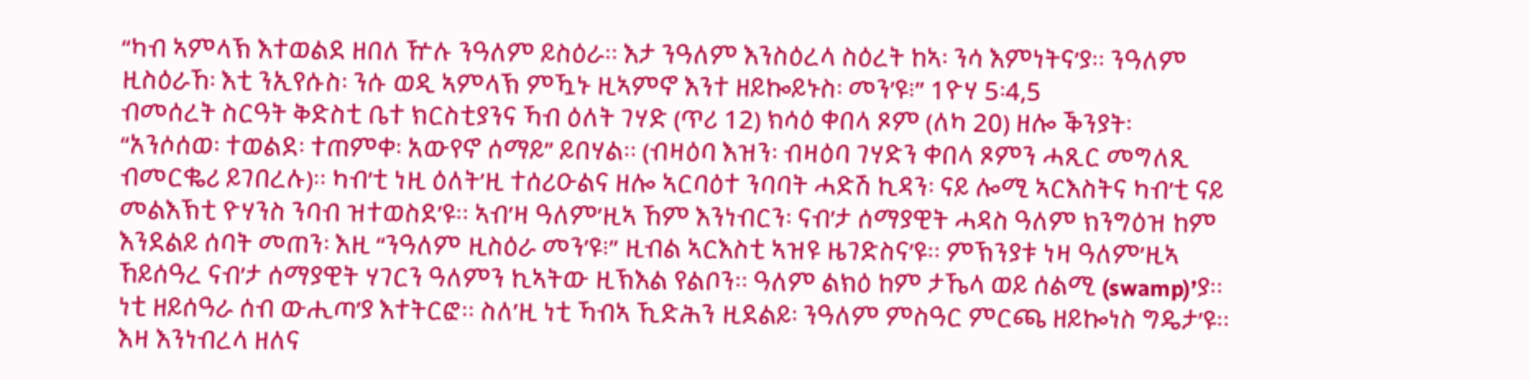“ካብ ኣምላኽ እተወልደ ዘበለ ዅሉ ንዓለም ይስዕራ። እታ ንዓለም እንስዕረላ ስዕረት ከኣ፡ ንሳ እምነትና’ያ። ንዓለም ዚስዕራኸ፡ እቲ ንኢየሱስ፡ ንሱ ወዲ ኣምላኽ ምዃኑ ዚኣምኖ እንተ ዘይኰይኑስ፡ መን’ዩ፧” 1ዮሃ 5፡4,5
ብመሰረት ስርዓት ቅድስቲ ቤተ ክርስቲያንና ኻብ ዕለት ገሃድ (ጥሪ 12) ክሳዕ ቀበላ ጾም (ለካ 20) ዘሎ ቕንያት፡ “አንሶሰወ፡ ተወልደ፡ ተጠምቀ፡ አውየኖ ሰማይ” ይበሃል። (ብዛዕባ እዝን፡ ብዛዕባ ገሃድን ቀበላ ጾምን ሓጺር መግለጺ ብመርቈሪ ይገበረሉ)። ካብ’ቲ ነዚ ዕለት’ዚ ተሰሪዑልና ዘሎ ኣርባዕተ ንባባት ሓድሽ ኪዳን፡ ናይ ሎሚ ኣርእስትና ካብ’ቲ ናይ መልእኽቲ ዮሃንስ ንባብ ዝተወስደ’ዩ። ኣብ’ዛ ዓለም’ዚኣ ኸም እንነብርን፡ ናብ’ታ ሰማያዊት ሓዳስ ዓለም ክንግዕዝ ከም እንደልይ ሰባት መጠን፡ እዚ “ንዓለም ዚስዕራ መን’ዩ፧” ዚብል ኣርእስቲ ኣዝዩ ዜገድስና’ዩ። ምኽንያቱ ነዛ ዓለም’ዚኣ ኸይሰዓረ ናብ’ታ ሰማያዊት ሃገርን ዓለምን ኪኣትው ዚኽእል የልቦን። ዓለም ልክዕ ከም ታኼላ ወይ ሰልሚ (swamp)’ያ። ነቲ ዘይሰዓራ ሰብ ውሒጣ’ያ እተትርፎ። ስለ’ዚ ነቲ ኻብኣ ኺድሕን ዚደልይ፡ ንዓለም ምስዓር ምርጫ ዘይኰነስ ግዴታ’ዩ። እዛ እንነብረላ ዘለና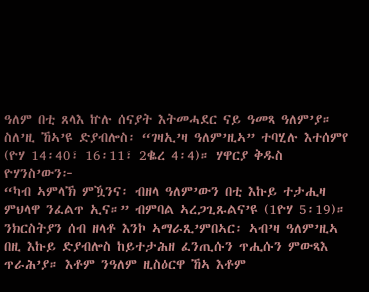ዓለም በቲ ጸላእ ኵሉ ሰናያት እትመሓደር ናይ ዓመጻ ዓለም’ያ። ስለ’ዚ ኸኣ’ዩ ድያብሎስ፡ “ገዛኢ’ዛ ዓለም’ዚኣ” ተባሂሉ እተሰምየ (ዮሃ 14፡40፣ 16፡11፣ 2ቈረ 4፡4)። ሃዋርያ ቅዱስ ዮሃንስ’ውን፦
“ካብ ኣምላኽ ምዃንና፡ ብዘላ ዓለም’ውን በቲ እኩይ ተታሒዛ ምህላዋ ንፈልጥ ኢና።” ብምባል ኣረጋጊጹልና’ዩ (1ዮሃ 5፡19)። ንክርስትያን ሰብ ዘላቶ እንኮ ኣማራጺ’ምበኣር፡ ኣብ’ዛ ዓለም’ዚኣ በዚ እኩይ ድያብሎስ ከይተታሕዘ ፈንጢሱን ጥሒሱን ምውጻእ ጥራሕ’ያ። እቶም ንዓለም ዚስዕርዋ ኸኣ እቶም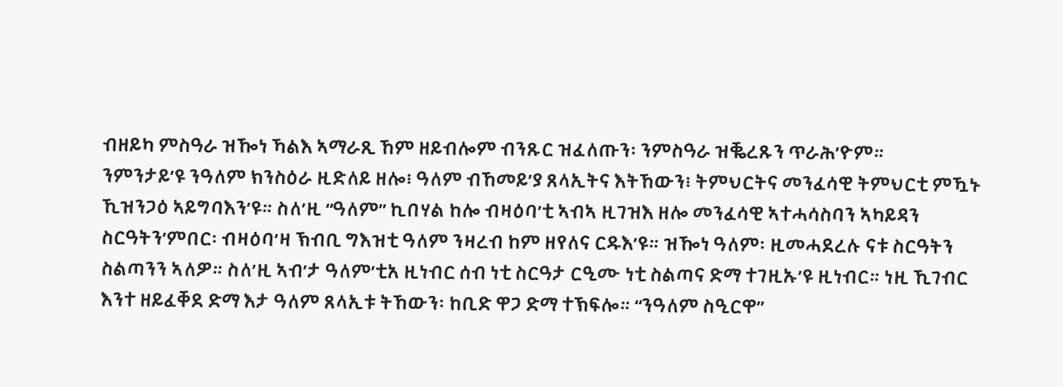ብዘይካ ምስዓራ ዝዀነ ኻልእ ኣማራጺ ኸም ዘይብሎም ብንጹር ዝፈለጡን፡ ንምስዓራ ዝቘረጹን ጥራሕ’ዮም።
ንምንታይ’ዩ ንዓለም ክንስዕራ ዚድለይ ዘሎ፧ ዓለም ብኸመይ’ያ ጸላኢትና እትኸውን፧ ትምህርትና መንፈሳዊ ትምህርቲ ምዃኑ ኺዝንጋዕ ኣይግባእን’ዩ። ስለ’ዚ “ዓለም” ኪበሃል ከሎ ብዛዕባ’ቲ ኣብኣ ዚገዝእ ዘሎ መንፈሳዊ ኣተሓሳስባን ኣካይዳን ስርዓትን’ምበር፡ ብዛዕባ’ዛ ኽብቢ ግእዝቲ ዓለም ንዛረብ ከም ዘየለና ርዱእ’ዩ። ዝዀነ ዓለም፡ ዚመሓደረሉ ናቱ ስርዓትን ስልጣንን ኣለዎ። ስለ’ዚ ኣብ’ታ ዓለም’ቲአ ዚነብር ሰብ ነቲ ስርዓታ ርዒሙ ነቲ ስልጣና ድማ ተገዚኡ’ዩ ዚነብር። ነዚ ኺገብር እንተ ዘይፈቐደ ድማ እታ ዓለም ጸላኢቱ ትኸውን፡ ከቢድ ዋጋ ድማ ተኽፍሎ። “ንዓለም ስዒርዋ”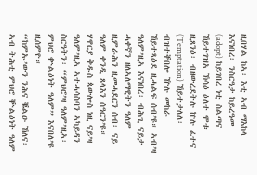ዚበሃል ከኣ፡ እቲ ኣብ ማእከላ እናነበረ፡ ንስርዓታ ከይረዓመ (adopt) ከይገበረ ነቲ ስልጣና ኸይተገዝአ ኽሳዕ ዕለተ ሞቱ ዚጸንዕ፡ ብዘውረደትሉ ኵሉ ፈተና (Temptation) ኸይተታለለ፡ ብዝተቐበሎ ዅሉ መከራ ኸይተጻዕደ ዚሓልፍ ሰብ’ዩ። ኣብ’ዛ ዓለም’ዚኣ እናነበረ፡ ብሕጊ ናይታ ሓቀኛን ዘለኣለማዊትን ዓለም ዚምራሕን ዚመሓደርን ሰብ፡ ናይ ዓለም ቀንዲ ጸላእን ሰዓርን’ዩ። ሃዋርያ ቅዱስ ጳውሎስ ነዚ ናይ’ዛ ዓለም’ዚኣ ኣተሓሳስባን ኣካይዳን ስርዓትን፡ “ምህሮ’ዛ ዓለም’ዚኣ፡ ምህሮ ቍልዕነት ዓለም” እናበለ’ዩ ዚሰምዮ።
“ከምኡ’ውን ንሕና ቘልዑ ኸለና፡ ኣብ ትሕቲ ምህሮ ቝልዕነት ዓለም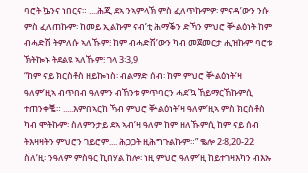ባሮት ኴንና ነበርና። ....ሕጂ ደኣ ንኣምላኽ ምስ ፈለጥኩምዎ፡ ምናዳ’ውን ንሱ ምስ ፈለጠኩም፡ ከመይ ኢልኩም ናብ’ቲ ሕማቕን ድኻን ምህሮ ቝልዕነት ከም ብሓድሽ ትምለሱ ኣለኹም፧ ከም ብሓድሽ’ውን ካብ መጀመርታ ሒዝኩም ባሮቱ ኽትኰኑ ትደልዩ ኣለኹም፧ ገላ 3፡3,9
“ከም ናይ ክርስቶስ ዘይኰነስ፡ ብልማድ ሰብ፡ ከም ምህሮ ቝልዕነት’ዛ ዓለም’ዚኣ ብጥበብ ዓለምን ብኸንቱ ምጥባርን ሓደ’ኳ ኸይማርኸኩምሲ ተጠንቀቘ። .....እምበኣርከ ኻብ ምህሮ ቝልዕነት’ዛ ዓለም’ዚኣ ምስ ክርስቶስ ካብ ሞትኩም፡ ስለምንታይ ደኣ ኣብ’ዛ ዓለም ከም ዘለኹምሲ ከም ናይ ሰብ ትእዛዛትን ምህሮን ገይሮም.... ሕጋጋት ዚሕግጉልኩም።” ቈሎ 2፡8,20-22
ስለ’ዚ፡ ንዓለም ምስዓር ኪበሃል ከሎ፡ ነዚ ምህሮ ዓለም’ዚ ከይተገዛእካን ብእኡ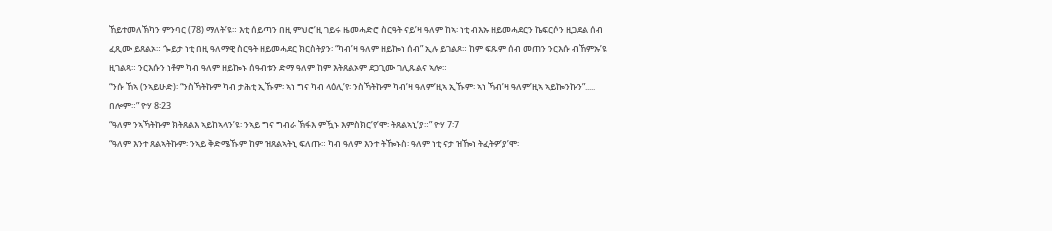ኸይተመለኽካን ምንባር (78) ማለት’ዩ። እቲ ሰይጣን በዚ ምህሮ’ዚ ገይሩ ዜመሓድሮ ስርዓት ናይ’ዛ ዓለም ከኣ፡ ነቲ ብእኡ ዘይመሓደርን ኬፍርሶን ዚጋደል ሰብ ፈጺሙ ይጸልኦ። ጐይታ ነቲ በዚ ዓለማዊ ስርዓት ዘይመሓደር ክርስትያን፡ “ካብ’ዛ ዓለም ዘይኰነ ሰብ” ኢሉ ይገልጾ። ከም ፍጹም ሰብ መጠን ንርእሱ ብኸምኡ’ዩ ዚገልጻ። ንርእሱን ነቶም ካብ ዓለም ዘይኰኑ ሰዓብቱን ድማ ዓለም ከም እትጸልኦም ደጋጊሙ ገሊጹልና ኣሎ።
“ንሱ ኸኣ (ንኣይሁድ)፡ “ንስኻትኩም ካብ ታሕቲ ኢኹም፡ ኣነ ግና ካብ ላዕሊ’የ፡ ንስኻትኩም ካብ’ዛ ዓለም’ዚኣ ኢኹም፡ ኣነ ኻብ’ዛ ዓለም’ዚኣ ኣይኰንኩን”..... በሎም።” ዮሃ 8፡23
“ዓለም ንኣኻትኩም ክትጸልእ ኣይከኣላን’ዩ፡ ንኣይ ግና ግብራ ኽፋእ ምዃኑ እምስክር’የ’ሞ፡ ትጸልኣኒ’ያ።” ዮሃ 7፡7
“ዓለም እንተ ጸልኣትኩም፡ ንኣይ ቅድሜኹም ከም ዝጸልኣትኒ ፍለጡ። ካብ ዓለም እንተ ትዀኑስ፡ ዓለም ነቲ ናታ ዝዀነ ትፈትዎ’ያ’ሞ፡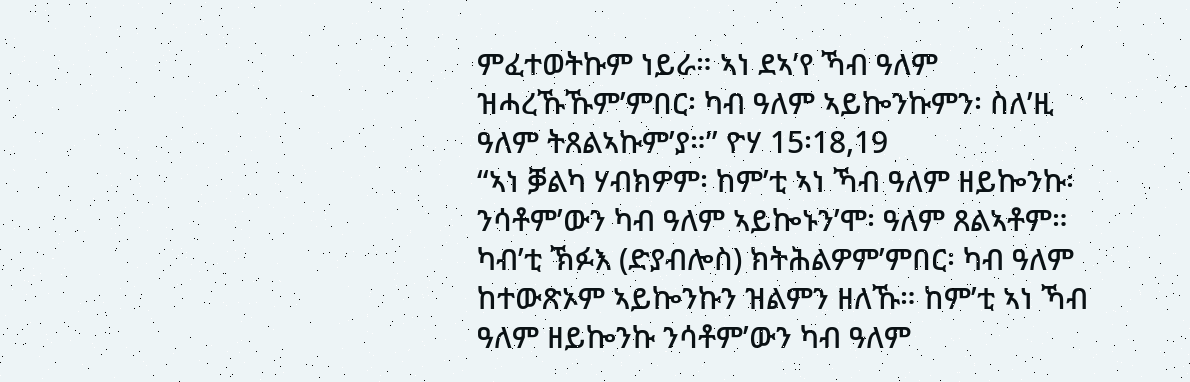ምፈተወትኩም ነይራ። ኣነ ደኣ’የ ኻብ ዓለም ዝሓረኹኹም’ምበር፡ ካብ ዓለም ኣይኰንኩምን፡ ስለ’ዚ ዓለም ትጸልኣኩም’ያ።” ዮሃ 15፡18,19
“ኣነ ቓልካ ሃብክዎም፡ ከም’ቲ ኣነ ኻብ ዓለም ዘይኰንኩ፡ ንሳቶም’ውን ካብ ዓለም ኣይኰኑን’ሞ፡ ዓለም ጸልኣቶም። ካብ’ቲ ኽፉእ (ድያብሎስ) ክትሕልዎም’ምበር፡ ካብ ዓለም ከተውጽኦም ኣይኰንኩን ዝልምን ዘለኹ። ከም’ቲ ኣነ ኻብ ዓለም ዘይኰንኩ ንሳቶም’ውን ካብ ዓለም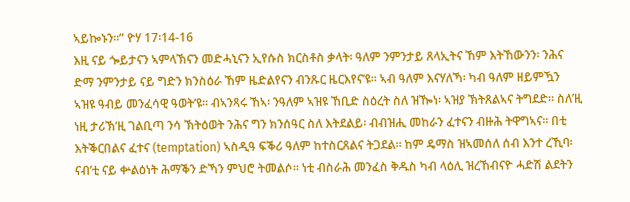ኣይኰኑን።” ዮሃ 17፡14-16
እዚ ናይ ጐይታናን ኣምላኽናን መድሓኒናን ኢየሱስ ክርስቶስ ቃላት፡ ዓለም ንምንታይ ጸላኢትና ኸም እትኸውንን፡ ንሕና ድማ ንምንታይ ናይ ግድን ክንስዕራ ኸም ዜድልየናን ብንጹር ዜርእየና’ዩ። ኣብ ዓለም እናሃለኻ፡ ካብ ዓለም ዘይምዃን ኣዝዩ ዓብይ መንፈሳዊ ዓወት’ዩ። ብኣንጻሩ ኸኣ፡ ንዓለም ኣዝዩ ኸቢድ ስዕረት ስለ ዝዀነ፡ ኣዝያ ኽትጸልኣና ትግደድ። ስለ’ዚ ነዚ ታሪኽ’ዚ ገልቢጣ ንሳ ኽትዕወት ንሕና ግን ክንሰዓር ስለ እትደልይ፡ ብብዝሒ መከራን ፈተናን ብዙሕ ትዋግኣና። በቲ እትቕርበልና ፈተና (temptation) ኣስዲዓ ፍቕሪ ዓለም ከተስርጸልና ትጋደል። ከም ዴማስ ዝኣመሰለ ሰብ እንተ ረኺባ፡ ናብ’ቲ ናይ ቍልዕነት ሕማቕን ድኻን ምህሮ ትመልሶ። ነቲ ብስራሕ መንፈስ ቅዱስ ካብ ላዕሊ ዝረኸብናዮ ሓድሽ ልደትን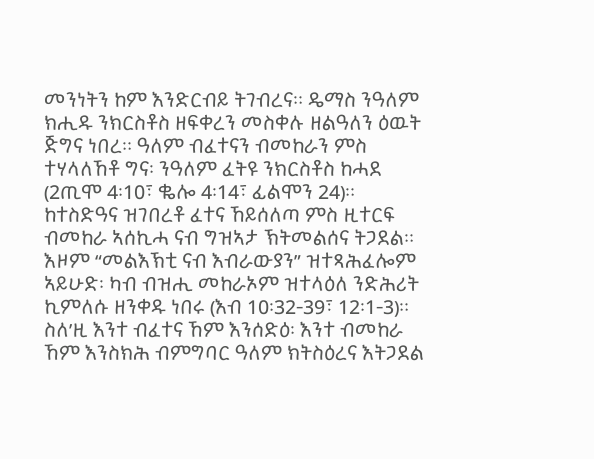መንነትን ከም እንድርብይ ትገብረና። ዴማስ ንዓለም ክሒዱ ንክርስቶስ ዘፍቀረን መስቀሉ ዘልዓለን ዕዉት ጅግና ነበረ። ዓለም ብፈተናን ብመከራን ምስ ተሃላለኸቶ ግና፡ ንዓለም ፈትዩ ንክርስቶስ ከሓደ (2ጢሞ 4፡10፣ ቈሎ 4፡14፣ ፊልሞን 24)። ከተስድዓና ዝገበረቶ ፈተና ኸይሰለጣ ምስ ዚተርፍ ብመከራ ኣሰኪሓ ናብ ግዝኣታ ኽትመልሰና ትጋደል። እዞም “መልእኽቲ ናብ እብራውያን” ዝተጻሕፈሎም ኣይሁድ፡ ካብ ብዝሒ መከራኦም ዝተላዕለ ንድሕሪት ኪምለሱ ዘንቀዱ ነበሩ (እብ 10፡32-39፣ 12፡1-3)። ስለ’ዚ እንተ ብፈተና ኸም እንሰድዕ፡ እንተ ብመከራ ኸም እንስክሕ ብምግባር ዓለም ክትስዕረና እትጋደል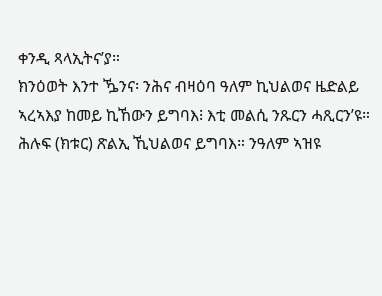ቀንዲ ጻላኢትና’ያ።
ክንዕወት እንተ ዄንና፡ ንሕና ብዛዕባ ዓለም ኪህልወና ዜድልይ ኣረኣእያ ከመይ ኪኸውን ይግባእ፧ እቲ መልሲ ንጹርን ሓጺርን’ዩ። ሕሉፍ (ክቱር) ጽልኢ ኺህልወና ይግባእ። ንዓለም ኣዝዩ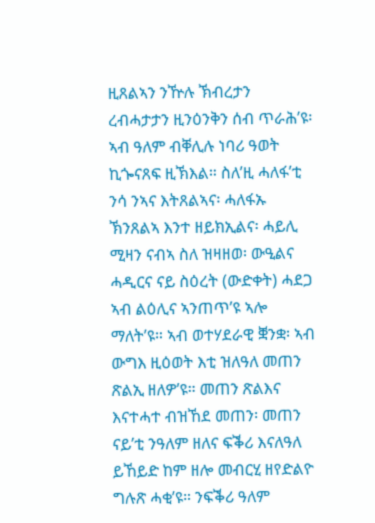ዚጸልኣን ንዅሉ ኽብረታን ረብሓታታን ዚንዕንቅን ሰብ ጥራሕ’ዩ፡ ኣብ ዓለም ብቐሊሉ ነባሪ ዓወት ኪጐናጸፍ ዚኽእል። ስለ’ዚ ሓለፋ’ቲ ንሳ ንኣና እትጸልኣና፡ ሓለፋኡ ኽንጸልኣ እንተ ዘይክኢልና፡ ሓይሊ ሚዛን ናብኣ ስለ ዝዛዘወ፡ ውዒልና ሓዲርና ናይ ስዕረት (ውድቀት) ሓደጋ ኣብ ልዕሊና ኣንጠጥ’ዩ ኣሎ ማለት’ዩ። ኣብ ወተሃደራዊ ቛንቋ፡ ኣብ ውግእ ዚዕወት እቲ ዝለዓለ መጠን ጽልኢ ዘለዎ’ዩ። መጠን ጽልእና እናተሓተ ብዝኸደ መጠን፡ መጠን ናይ’ቲ ንዓለም ዘለና ፍቕሪ እናለዓለ ይኸይድ ከም ዘሎ መብርሂ ዘየድልዮ ግሉጽ ሓቂ’ዩ። ንፍቕሪ ዓለም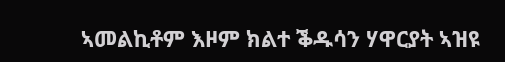ኣመልኪቶም እዞም ክልተ ቕዱሳን ሃዋርያት ኣዝዩ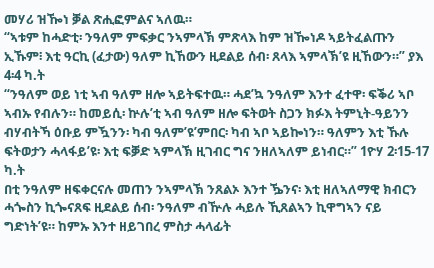መሃሪ ዝዀነ ቓል ጽሒፎምልና ኣለዉ።
“ኣቱም ከሓድቲ፡ ንዓለም ምፍቃር ንኣምላኽ ምጽላእ ከም ዝዀነዶ ኣይትፈልጡን ኢኹም፧ እቲ ዓርኪ (ፈታው) ዓለም ኪኸውን ዚደልይ ሰብ፡ ጸላእ ኣምላኽ’ዩ ዚኸውን።” ያእ 4፡4 ካ.ት
“ንዓለም ወይ ነቲ ኣብ ዓለም ዘሎ ኣይትፍተዉ። ሓደ’ኳ ንዓለም እንተ ፈተዋ፡ ፍቕሪ ኣቦ ኣብኡ የብሉን። ከመይሲ፡ ኵሉ’ቲ ኣብ ዓለም ዘሎ ፍትወት ስጋን ክፉእ ትምኒት-ዓይንን ብሃብትኻ ዕቡይ ምዃንን፡ ካብ ዓለም’ዩ’ምበር፡ ካብ ኣቦ ኣይኰነን። ዓለምን እቲ ኹሉ ፍትወታን ሓላፋይ’ዩ፡ እቲ ፍቓድ ኣምላኽ ዚገብር ግና ንዘለኣለም ይነብር።” 1ዮሃ 2፡15-17 ካ.ት
በቲ ንዓለም ዘፍቀርናሉ መጠን ንኣምላኽ ንጸልኦ እንተ ዄንና፡ እቲ ዘለኣለማዊ ክብርን ሓጐስን ኪጐናጸፍ ዚደልይ ሰብ፡ ንዓለም ብዅሉ ሓይሉ ኺጸልኣን ኪዋግኣን ናይ ግድነት’ዩ። ከምኡ እንተ ዘይገበረ ምስታ ሓላፊት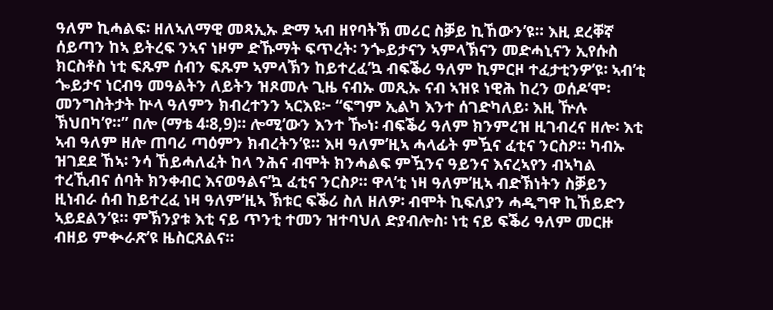ዓለም ኪሓልፍ፡ ዘለኣለማዊ መጻኢኡ ድማ ኣብ ዘየባትኽ መሪር ስቓይ ኪኸውን’ዩ። እዚ ደረቐኛ ሰይጣን ከኣ ይትረፍ ንኣና ነዞም ድኹማት ፍጥረት፡ ንጐይታናን ኣምላኽናን መድሓኒናን ኢየሱስ ክርስቶስ ነቲ ፍጹም ሰብን ፍጹም ኣምላኽን ከይተረፈ’ኳ ብፍቕሪ ዓለም ኪምርዞ ተፈታቲንዎ’ዩ፡ ኣብ’ቲ ጐይታና ነርብዓ መዓልትን ለይትን ዝጾመሉ ጊዜ ናብኡ መጺኡ ናብ ኣዝዩ ነዊሕ ከረን ወሰዶ’ሞ፡ መንግስትታት ኵላ ዓለምን ክብረተንን ኣርእዩ፦ “ፍግም ኢልካ እንተ ሰገድካለይ፡ እዚ ዅሉ ኽህበካ’የ።” በሎ (ማቴ 4፡8,9)። ሎሚ’ውን እንተ ዀነ፡ ብፍቕሪ ዓለም ክንምረዝ ዚገብረና ዘሎ፡ እቲ ኣብ ዓለም ዘሎ ጠባሪ ጣዕምን ክብረትን’ዩ። እዛ ዓለም’ዚኣ ሓላፊት ምዃና ፈቲና ንርስዖ። ካብኡ ዝገደደ ኸኣ፡ ንሳ ኸይሓለፈት ከላ ንሕና ብሞት ክንሓልፍ ምዃንና ዓይንና እናረኣየን ብኣካል ተረኺብና ሰባት ክንቀብር እናወዓልና’ኳ ፈቲና ንርስዖ። ዋላ’ቲ ነዛ ዓለም’ዚኣ ብድኽነትን ስቓይን ዚነብራ ሰብ ከይተረፈ ነዛ ዓለም’ዚኣ ኽቱር ፍቕሪ ስለ ዘለዎ፡ ብሞት ኪፍለያን ሓዲግዋ ኪኸይድን ኣይደልን’ዩ። ምኽንያቱ እቲ ናይ ጥንቲ ተመን ዝተባህለ ድያብሎስ፡ ነቲ ናይ ፍቕሪ ዓለም መርዙ ብዘይ ምቊራጽ’ዩ ዜስርጸልና።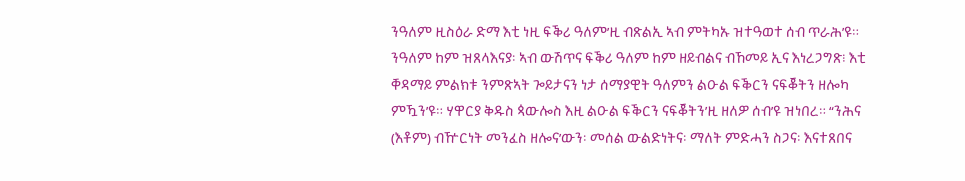ንዓለም ዚስዕራ ድማ እቲ ነዚ ፍቕሪ ዓለም’ዚ ብጽልኢ ኣብ ምትካኡ ዝተዓወተ ሰብ ጥራሕ’ዩ።
ንዓለም ከም ዝጸላእናያ፡ ኣብ ውሽጥና ፍቕሪ ዓለም ከም ዘይብልና ብኸመይ ኢና እነረጋግጽ፧ እቲ ቐዳማይ ምልክቱ ንምጽኣት ጐይታናን ነታ ሰማያዊት ዓለምን ልዑል ፍቕርን ናፍቖትን ዘሎካ ምዃን’ዩ። ሃዋርያ ቅዱስ ጳውሎስ እዚ ልዑል ፍቕርን ናፍቖትን’ዚ ዘለዎ ሰብ’ዩ ዝነበረ። “ንሕና (እቶም) ብዅርነት መንፈስ ዘሎና’ውን፡ መሰል ውልድነትና፡ ማለት ምድሓን ስጋና፡ እናተጸበና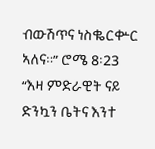ብውሽጥና ነስቈርቍር ኣለና።” ሮሜ 8፡23
“እዛ ምድራዊት ናይ ድንኳን ቤትና እንተ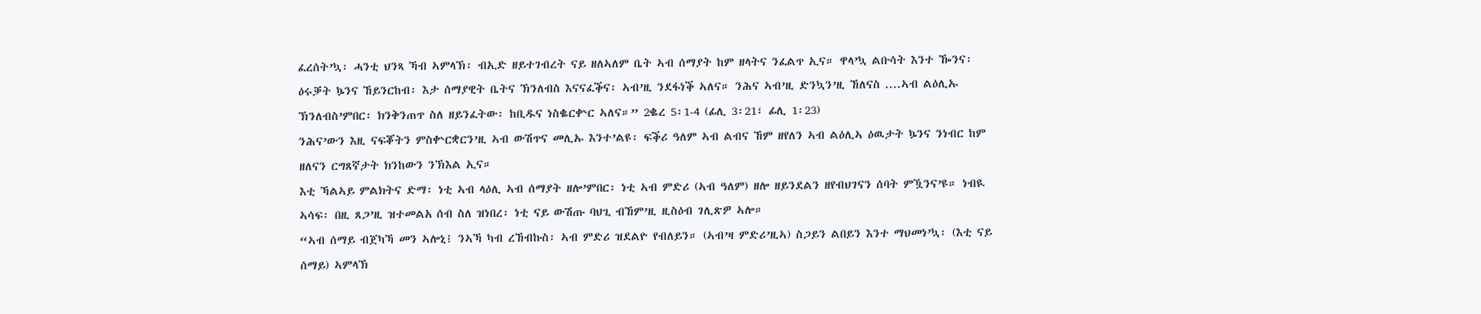ፈረሰት’ኳ፡ ሓንቲ ህንጻ ኻብ ኣምላኽ፡ ብኢድ ዘይተገብረት ናይ ዘለኣለም ቤት ኣብ ሰማያት ከም ዘላትና ንፈልጥ ኢና። ዋላ’ኳ ልቡሳት እንተ ዀንና፡ ዕሩቓት ኴንና ኸይንርከብ፡ እታ ሰማያዊት ቤትና ኽንለብስ እናናፈቕና፡ ኣብ’ዚ ንደፋነቕ ኣለና። ንሕና ኣብ’ዚ ድንኳን’ዚ ኸለናስ ....ኣብ ልዕሊኡ ኽንለብስ’ምበር፡ ክንቅንጠጥ ስለ ዘይንፈትው፡ ከቢዱና ነስቈርቍር ኣለና።” 2ቈረ 5፡1-4 (ፊሊ 3፡21፣ ፊሊ 1፡23)
ንሕና’ውን እዚ ናፍቖትን ምስቍርቋርን’ዚ ኣብ ውሽጥና መሊኡ እንተ’ልዩ፡ ፍቕሪ ዓለም ኣብ ልብና ኸም ዘየለን ኣብ ልዕሊኣ ዕዉታት ኴንና ንነብር ከም ዘለናን ርግጸኛታት ክንከውን ንኽእል ኢና።
እቲ ኻልኣይ ምልክትና ድማ፡ ነቲ ኣብ ላዕሊ ኣብ ሰማያት ዘሎ’ምበር፡ ነቲ ኣብ ምድሪ (ኣብ ዓለም) ዘሎ ዘይንደልን ዘየብህገናን ሰባት ምዃንና’ዩ። ነብዪ ኣሳፍ፡ በዚ ጸጋ’ዚ ዝተመልአ ሰብ ስለ ዝነበረ፡ ነቲ ናይ ውሽጡ ባህጊ ብኸም’ዚ ዚስዕብ ገሊጽዎ ኣሎ።
“ኣብ ሰማይ ብጀካኻ መን ኣሎኒ፧ ንኣኻ ካብ ረኸብኩስ፡ ኣብ ምድሪ ዝደልዮ የብለይን። (ኣብ’ዛ ምድሪ’ዚኣ) ስጋይን ልበይን እንተ ማህመነ’ኳ፡ (እቲ ናይ ሰማይ) ኣምላኽ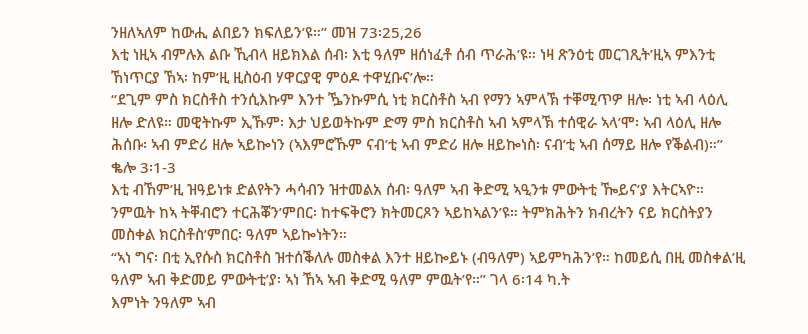ንዘለኣለም ከውሒ ልበይን ክፍለይን’ዩ።” መዝ 73፡25,26
እቲ ነዚኣ ብምሉእ ልቡ ኺብላ ዘይክእል ሰብ፡ እቲ ዓለም ዘሰነፈቶ ሰብ ጥራሕ’ዩ። ነዛ ጽንዕቲ መርገጺት’ዚኣ ምእንቲ ኸነጥርያ ኸኣ፡ ከም’ዚ ዚስዕብ ሃዋርያዊ ምዕዶ ተዋሂቡና’ሎ።
“ደጊም ምስ ክርስቶስ ተንሲእኩም እንተ ዄንኩምሲ ነቲ ክርስቶስ ኣብ የማን ኣምላኽ ተቐሚጥዎ ዘሎ፡ ነቲ ኣብ ላዕሊ ዘሎ ድለዩ። መዊትኩም ኢኹም፡ እታ ህይወትኩም ድማ ምስ ክርስቶስ ኣብ ኣምላኽ ተሰዊራ ኣላ’ሞ፡ ኣብ ላዕሊ ዘሎ ሕሰቡ፡ ኣብ ምድሪ ዘሎ ኣይኰነን (ኣእምሮኹም ናብ’ቲ ኣብ ምድሪ ዘሎ ዘይኰነስ፡ ናብ’ቲ ኣብ ሰማይ ዘሎ የቕልብ)።” ቈሎ 3፡1-3
እቲ ብኸም’ዚ ዝዓይነቱ ድልየትን ሓሳብን ዝተመልአ ሰብ፡ ዓለም ኣብ ቅድሚ ኣዒንቱ ምውትቲ ዀይና’ያ እትርኣዮ። ንምዉት ከኣ ትቐብሮን ተርሕቖን’ምበር፡ ከተፍቅሮን ክትመርጾን ኣይከኣልን’ዩ። ትምክሕትን ክብረትን ናይ ክርስትያን መስቀል ክርስቶስ’ምበር፡ ዓለም ኣይኰነትን።
“ኣነ ግና፡ በቲ ኢየሱስ ክርስቶስ ዝተሰቕለሉ መስቀል እንተ ዘይኰይኑ (ብዓለም) ኣይምካሕን’የ። ከመይሲ በዚ መስቀል’ዚ ዓለም ኣብ ቅድመይ ምውትቲ’ያ፡ ኣነ ኸኣ ኣብ ቅድሚ ዓለም ምዉት’የ።” ገላ 6፡14 ካ.ት
እምነት ንዓለም ኣብ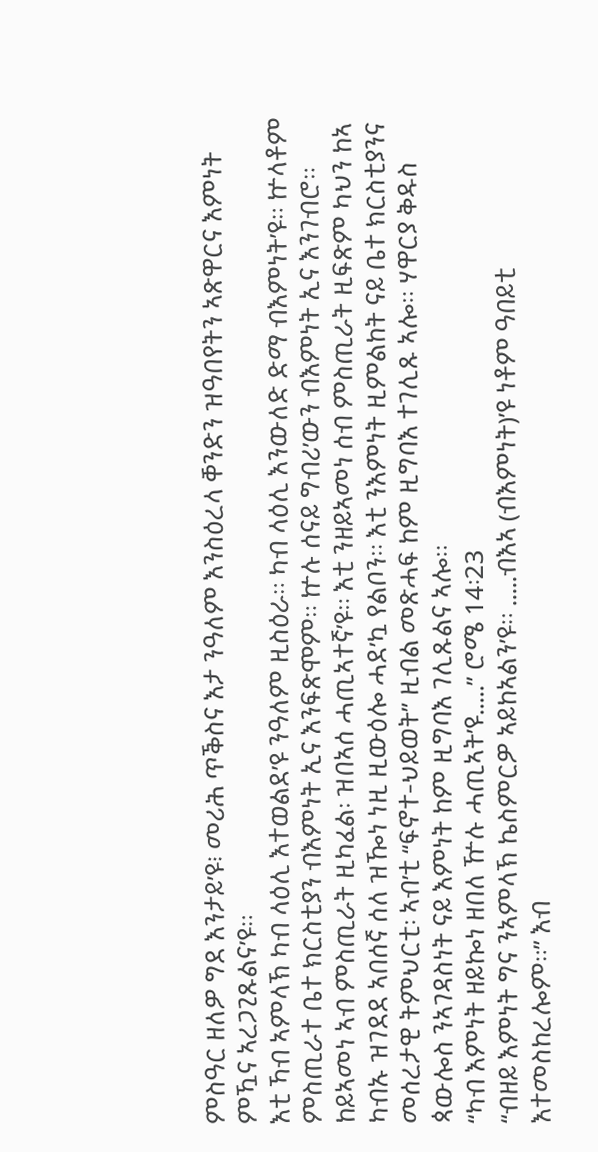ምስዓር ዘለዎ ግደ እንታይ’ዩ፧ መሪሕ ጥቕስና እታ ንዓለም እንስዕረላ ቐንድን ዝዓበየትን ኣጽዋርና እምነት ምዃና ኣረጋጊጹልና’ዩ።
እቲ ኻብ ኣምላኽ ካብ ላዕሊ እተወልደ’ዩ ንዓለም ዚስዕራ። ካብ ላዕሊ እንውለድ ድማ ብእምነት’ዩ። ኵላቶም ምስጢራተ ቤተ ክርስቲያን ብእምነት ኢና እንፍጽሞም። ኵሉ ሰናይ ግብሪ’ውን ብእምነት ኢና እንገብሮ። ከይኣመነ ኣብ ምስጢራት ዚካፈል፡ ዝበኣሰ ሓጢኣተኛ’ዩ። እቲ ንዘይኣመነ ሰብ ምስጢራት ዚፍጽም ካህን ከኣ ካብኡ ዝገደደ ኣበሰኛ ሰለ ዝዀነ ነዚ ዚውዕሎ ሓደ’ኳ የልቦን። እቲ ንእምነት ዚምልከት ናይ ቤተ ክርስቲያንና መሰረታዊ ትምህርቲ፡ ኣብ’ቲ “ፍኖተ-ህይወት” ዚብል መጽሓፍ ከም ዚግባእ ተገሊጹ ኣሎ። ሃዋርያ ቅዱስ ጳውሎስ ንኣገዳስነት ናይ እምነት ከም ዚግባእ ገሊጹልና ኣሎ።
“ካብ እምነት ዘይኰነ ዘበለ ዅሉ ሓጢኣት’ዩ.....” ሮሜ 14፡23
“ብዘይ እምነት ግና ንኣምላኽ ኬስምርዎ ኣይከኣልን’ዩ። .....ብእኣ (ብእምነት)’ዩ ነቶም ዓበይቲ እተመስከረሎም።” እብ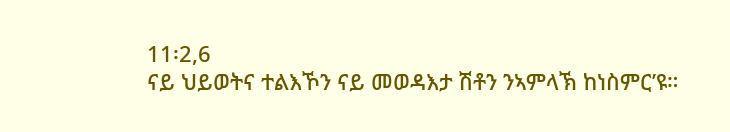11፡2,6
ናይ ህይወትና ተልእኾን ናይ መወዳእታ ሽቶን ንኣምላኽ ከነስምር’ዩ።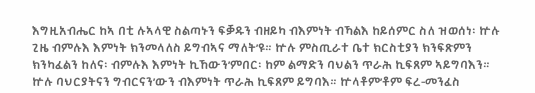እግዚአብሔር ከኣ በቲ ሉኣላዊ ስልጣኑን ፍቓዱን ብዘይካ ብእምነት ብኻልእ ከይሰምር ስለ ዝወሰነ፡ ኵሉ ጊዜ ብምሉእ እምነት ክንመላለስ ይግብኣና ማለት’ዩ። ኵሉ ምስጢራተ ቤተ ክርስቲያን ክንፍጽምን ክንካፈልን ከለና፡ ብምሉእ እምነት ኪኸውን’ምበር፡ ከም ልማድን ባህልን ጥራሕ ኪፍጸም ኣይግባእን። ኵሉ ባህርያትናን ግብርናን’ውን ብእምነት ጥራሕ ኪፍጸም ይግባእ። ኵላቶም’ቶም ፍረ-መንፈስ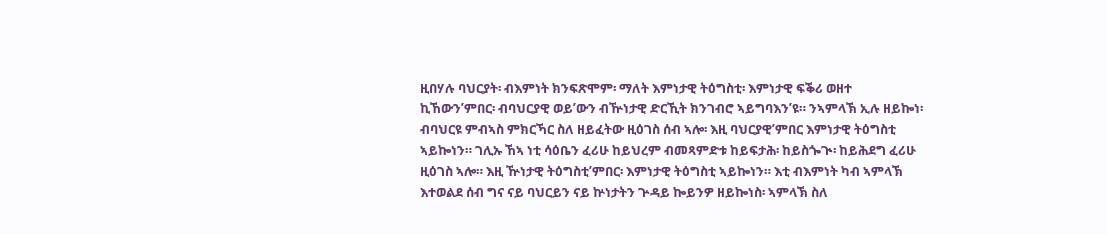ዚበሃሉ ባህርያት፡ ብእምነት ክንፍጽሞም፡ ማለት እምነታዊ ትዕግስቲ፡ እምነታዊ ፍቕሪ ወዘተ ኪኸውን’ምበር፡ ብባህርያዊ ወይ’ውን ብዅነታዊ ድርኺት ክንገብሮ ኣይግባእን’ዩ። ንኣምላኽ ኢሉ ዘይኰነ፡ ብባህርዩ ምብኣስ ምክርኻር ስለ ዘይፈትው ዚዕገስ ሰብ ኣሎ፡ እዚ ባህርያዊ’ምበር እምነታዊ ትዕግስቲ ኣይኰነን። ገሊኡ ኸኣ ነቲ ሳዕቤን ፈሪሁ ከይህረም ብመጻምድቱ ከይፍታሕ፡ ከይስጐጒ፡ ከይሕደግ ፈሪሁ ዚዕገስ ኣሎ። እዚ ዅነታዊ ትዕግስቲ’ምበር፡ እምነታዊ ትዕግስቲ ኣይኰነን። እቲ ብእምነት ካብ ኣምላኽ እተወልደ ሰብ ግና ናይ ባህርይን ናይ ኵነታትን ጕዳይ ኰይንዎ ዘይኰነስ፡ ኣምላኽ ስለ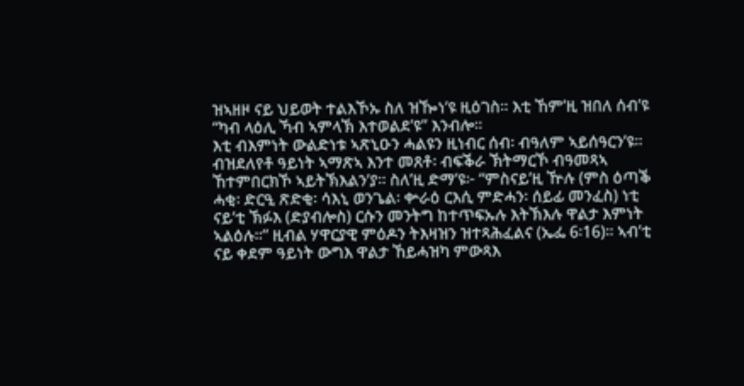ዝኣዘዞ ናይ ህይወት ተልእኾኡ ስለ ዝዀነ’ዩ ዚዕገስ። እቲ ኸም’ዚ ዝበለ ሰብ’ዩ “ካብ ላዕሊ ኻብ ኣምላኽ እተወልደ’ዩ” እንብሎ።
እቲ ብእምነት ውልድነቱ ኣጽኒዑን ሓልዩን ዚነብር ሰብ፡ ብዓለም ኣይሰዓርን’ዩ። ብዝደለየቶ ዓይነት ኣማጽኣ እንተ መጸቶ፡ ብፍቕራ ኽትማርኾ ብዓመጻኣ ኸተምበርክኾ ኣይትኽእልን’ያ። ስለ’ዚ ድማ’ዩ፦ “ምስናይ’ዚ ዅሉ (ምስ ዕጣቕ ሓቂ፡ ድርዒ ጽድቂ፡ ሳእኒ ወንጌል፡ ቍራዕ ርእሲ ምድሓን፡ ሰይፊ መንፈስ) ነቲ ናይ’ቲ ኽፉእ (ድያብሎስ) ርሱን መንትግ ከተጥፍኡሉ እትኽእሉ ዋልታ እምነት ኣልዕሉ።” ዚብል ሃዋርያዊ ምዕዶን ትእዛዝን ዝተጻሕፈልና (ኤፌ 6፡16)። ኣብ’ቲ ናይ ቀደም ዓይነት ውግእ ዋልታ ኸይሓዝካ ምውጻእ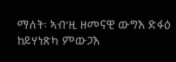ማለት፡ ኣብ’ዚ ዘመናዊ ውግእ ድፋዕ ከይሃነጽካ ምውጋእ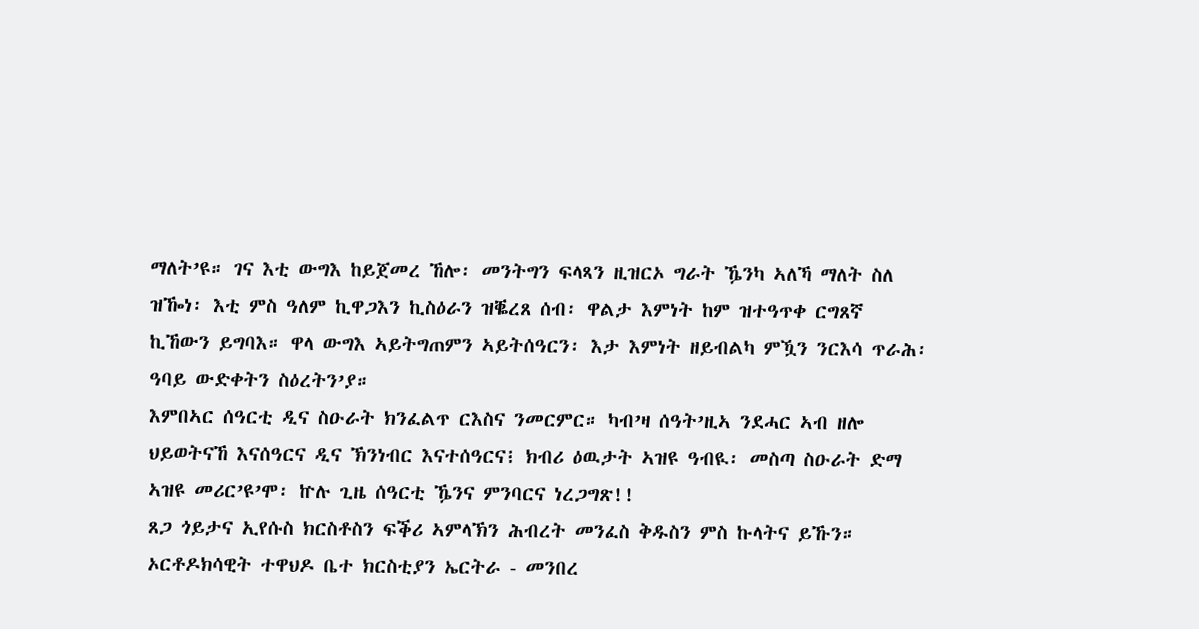ማለት’ዩ። ገና እቲ ውግእ ከይጀመረ ኸሎ፡ መንትግን ፍላጻን ዚዝርኦ ግራት ዄንካ ኣለኻ ማለት ስለ ዝዀነ፡ እቲ ምስ ዓለም ኪዋጋእን ኪስዕራን ዝቘረጸ ሰብ፡ ዋልታ እምነት ከም ዝተዓጥቀ ርግጸኛ ኪኸውን ይግባእ። ዋላ ውግእ ኣይትግጠምን ኣይትሰዓርን፡ እታ እምነት ዘይብልካ ምዃን ንርእሳ ጥራሕ፡ ዓባይ ውድቀትን ስዕረትን’ያ።
እምበኣር ሰዓርቲ ዲና ስዑራት ክንፈልጥ ርእስና ንመርምር። ካብ’ዛ ሰዓት’ዚኣ ንደሓር ኣብ ዘሎ ህይወትናኸ እናሰዓርና ዲና ኽንነብር እናተሰዓርና፧ ክብሪ ዕዉታት ኣዝዩ ዓብዪ፡ መስጣ ስዑራት ድማ ኣዝዩ መሪር’ዩ’ሞ፡ ኵሉ ጊዜ ሰዓርቲ ዄንና ምንባርና ነረጋግጽ!!
ጸጋ ጎይታና ኢየሱስ ክርስቶስን ፍቕሪ ኣምላኽን ሕብረት መንፈስ ቅዱስን ምስ ኩላትና ይኹን።
ኦርቶዶክሳዊት ተዋህዶ ቤተ ክርስቲያን ኤርትራ - መንበረ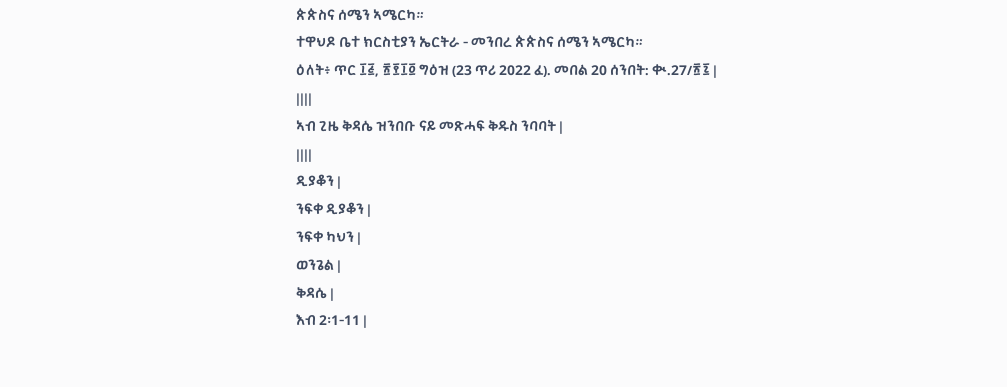ጵጵስና ሰሜን ኣሜርካ።
ተዋህዶ ቤተ ክርስቲያን ኤርትራ - መንበረ ጵጵስና ሰሜን ኣሜርካ።
ዕለት፥ ጥር ፲፭, ፳፻፲፬ ግዕዝ (23 ጥሪ 2022 ፈ). መበል 20 ሰንበት: ቊ.27/፳፯ |
||||
ኣብ ጊዜ ቅዳሴ ዝንበቡ ናይ መጽሓፍ ቅዱስ ንባባት |
||||
ዲያቆን |
ንፍቀ ዲያቆን |
ንፍቀ ካህን |
ወንጌል |
ቅዳሴ |
እብ 2፡1-11 |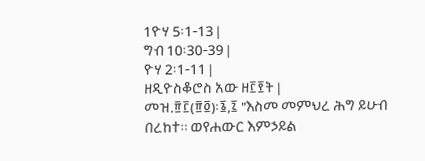1ዮሃ 5፡1-13 |
ግብ 10፡30-39 |
ዮሃ 2፡1-11 |
ዘዲዮስቆሮስ አው ዘ፫፻ት |
መዝ.፹፫(፹፬)፡፮,፯ "እስመ መምህረ ሕግ ይሁብ በረከተ። ወየሐውር እምኃይል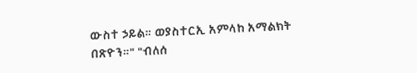ውስተ ኃይል። ወያስተርኢ አምላከ አማልክት በጽዮን።" "ብለሰ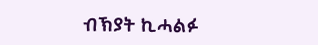ብኽያት ኪሓልፉ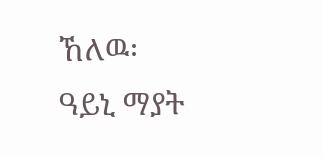ኸለዉ፡ ዓይኒ ማያት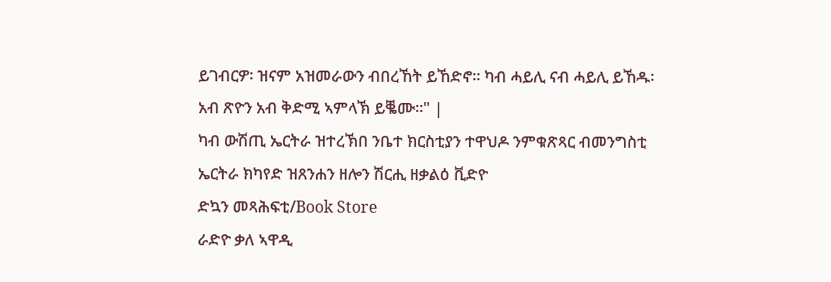ይገብርዎ፡ ዝናም አዝመራውን ብበረኸት ይኸድኖ። ካብ ሓይሊ ናብ ሓይሊ ይኸዱ፡ አብ ጽዮን አብ ቅድሚ ኣምላኽ ይቘሙ።" |
ካብ ውሽጢ ኤርትራ ዝተረኽበ ንቤተ ክርስቲያን ተዋህዶ ንምቁጽጻር ብመንግስቲ ኤርትራ ክካየድ ዝጸንሐን ዘሎን ሽርሒ ዘቃልዕ ቪድዮ
ድኳን መጻሕፍቲ/Book Store
ራድዮ ቃለ ኣዋዲ